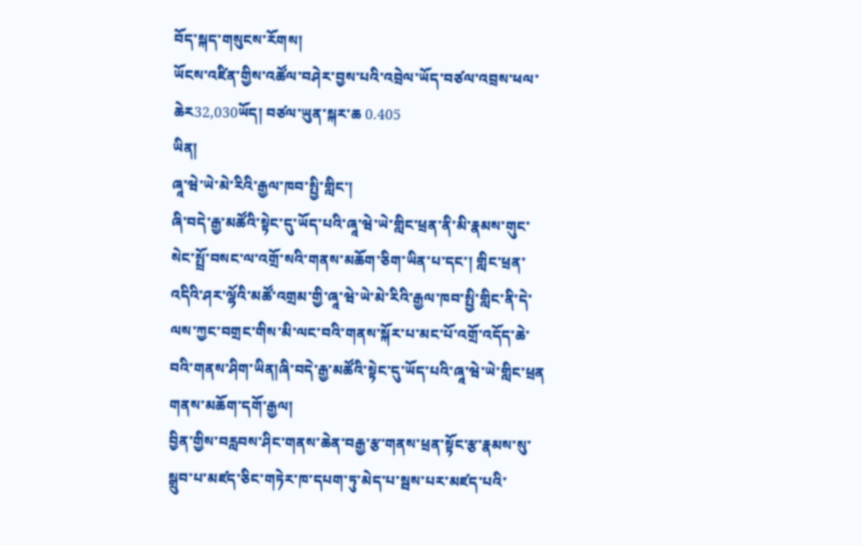བོད་སྐད་གསུངས་རོགས།
ཡོངས་འཛིན་གྱིས་འཚོལ་བཤེར་བྱས་པའི་འབྲེལ་ཡོད་བཙལ་འབྲས་ཕལ་ཆེར32,030ཡོད། བཙལ་ཡུན་སྐར་ཆ 0.405
ཡིན།
ཞཱ་ཝེ་ཡེ་མེ་རིའི་རྒྱལ་ཁབ་སྤྱི་གླིང་།
ཞི་བདེ་རྒྱ་མཚོའི་སྟེང་དུ་ཡོད་པའི་ཞཱ་ཝེ་ཡེ་གླིང་ཕྲན་ནི་མི་རྣམས་གུང་སེང་སྤྲོ་བསང་ལ་འགྲོ་སའི་གནས་མཆོག་ཅིག་ཡིན་པ་དང་། གླིང་ཕྲན་འདིའི་ཤར་ལྷོའི་མཚོ་འགྲམ་གྱི་ཞཱ་ཝེ་ཡེ་མེ་རིའི་རྒྱལ་ཁབ་སྤྱི་གླིང་ནི་དེ་ལས་ཀྱང་བགྲང་གིས་མི་ལང་བའི་གནས་སྐོར་པ་མང་པོ་འགྲོ་འདོད་ཆེ་བའི་གནས་ཤིག་ཡིན།ཞི་བདེ་རྒྱ་མཚོའི་སྟེང་དུ་ཡོད་པའི་ཞཱ་ཝེ་ཡེ་གླིང་ཕྲན
གནས་མཆོག་དགོ་རྒྱལ།
བྱིན་གྱིས་བརླབས་ཤིང་གནས་ཆེན་བརྒྱ་རྩ་གནས་ཕྲན་སྟོང་རྩ་རྣམས་སུ་སྒྲུབ་པ་མཛད་ཅིང་གཏེར་ཁ་དཔག་ཏུ་མེད་པ་སྦས་པར་མཛད་པའི་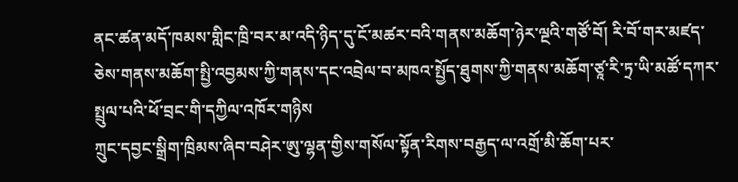ནང་ཚན་མདོ་ཁམས་གླིང་ཁྲི་བར་མ་འདི་ཉིད་དུ་ངོ་མཚར་བའི་གནས་མཆོག་ཉེར་ལྔའི་གཙོ་བོ། རི་བོ་གར་མཛད་ཅེས་གནས་མཆོག་སྤྱི་འབྱམས་ཀྱི་གནས་དང་འབྲེལ་བ་མཁའ་སྤྱོད་ཐུགས་ཀྱི་གནས་མཆོག་ཙཱ་རི་ཏྲ་ཡི་མཚོ་དཀར་སྤྲུལ་པའི་ཕོ་བྲང་གི་དཀྱིལ་འཁོར་གཉིས
ཀྲུང་དབྱང་སྒྲིག་ཁྲིམས་ཞིབ་བཤེར་ཨུ་ལྷན་གྱིས་གསོལ་སྟོན་རིགས་བརྒྱད་ལ་འགྲོ་མི་ཆོག་པར་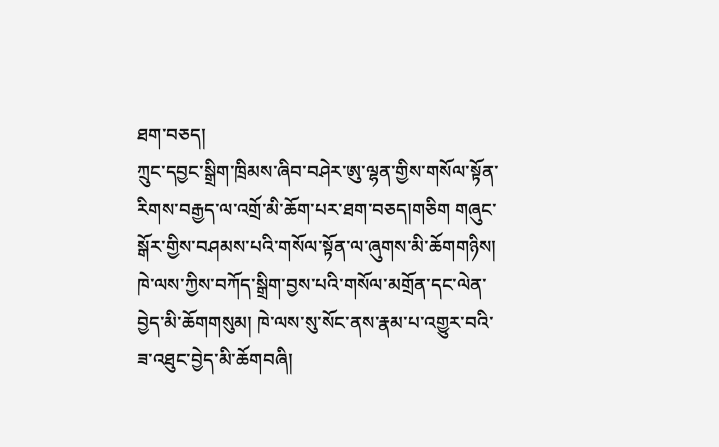ཐག་བཅད།
ཀྲུང་དབྱང་སྒྲིག་ཁྲིམས་ཞིབ་བཤེར་ཨུ་ལྷན་གྱིས་གསོལ་སྟོན་རིགས་བརྒྱད་ལ་འགྲོ་མི་ཆོག་པར་ཐག་བཅད།གཅིག གཞུང་སྒོར་གྱིས་བཤམས་པའི་གསོལ་སྟོན་ལ་ཞུགས་མི་ཆོགགཉིས། ཁེ་ལས་ཀྱིས་བཀོད་སྒྲིག་བྱས་པའི་གསོལ་མགྲོན་དང་ལེན་བྱེད་མི་ཆོགགསུམ། ཁེ་ལས་སུ་སོང་ནས་རྣམ་པ་འགྱུར་བའི་ཟ་འཐུང་བྱེད་མི་ཆོགབཞི།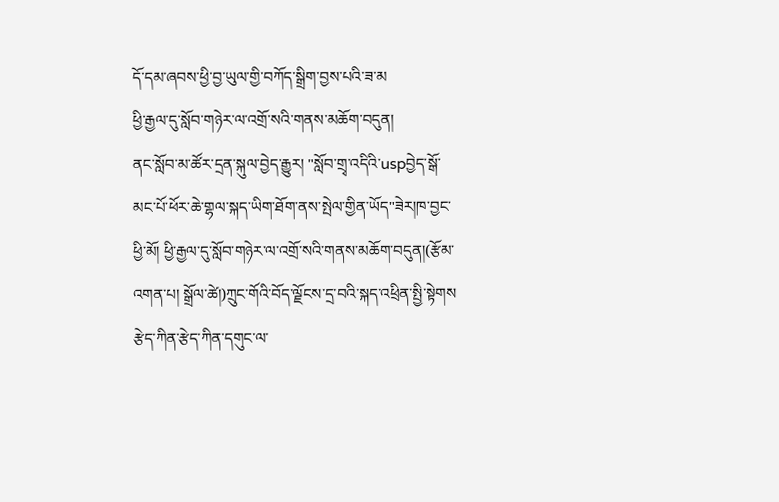དོ་དམ་ཞབས་ཕྱི་བྱ་ཡུལ་གྱི་བཀོད་སྒྲིག་བྱས་པའི་ཟ་མ
ཕྱི་རྒྱལ་དུ་སློབ་གཉེར་ལ་འགྲོ་སའི་གནས་མཆོག་བདུན།
ནང་སློབ་མ་ཚོར་དྲན་སྐུལ་བྱེད་རྒྱུར། "སློབ་གྲྭ་འདིའི་uspབྱེད་སྒོ་མང་པོ་ཕོར་ཆེ་གྷལ་སྐད་ཡིག་ཐོག་ནས་སྤེལ་གྱིན་ཡོད"ཟེར།ཁ་བྱང་ཕྱི་མོ། ཕྱི་རྒྱལ་དུ་སློབ་གཉེར་ལ་འགྲོ་སའི་གནས་མཆོག་བདུན།(རྩོམ་འགན་པ། སྒྲོལ་ཚེ།)ཀྲུང་གོའི་བོད་ལྗོངས་དྲ་བའི་སྐད་འཕྲིན་སྤྱི་སྟེགས
རྩེད་ཀིན་རྩེད་ཀིན་དགུང་ལ་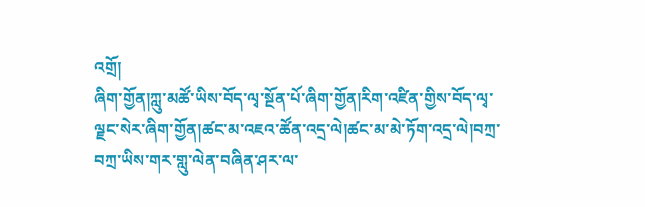འགྲོ།
ཞིག་གྱོན།ཀླུ་མཚོ་ཡིས་བོད་ལྭ་སྔོན་པོ་ཞིག་གྱོན།རིག་འཛིན་གྱིས་བོད་ལྭ་ལྗང་སེར་ཞིག་གྱོན།ཚང་མ་འཇའ་ཚོན་འདྲ་ལེ།ཚང་མ་མེ་ཏོག་འདྲ་ལེ།བཀྲ་བཀྲ་ཡིས་གར་གླུ་ལེན་བཞིན་ཤར་ལ་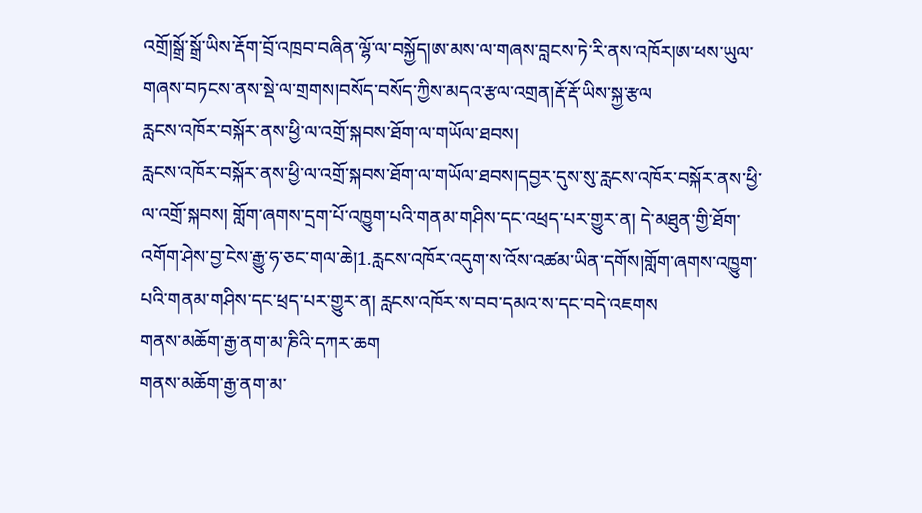འགྲོ།སྒྲོ་སྒྲོ་ཡིས་རྡོག་བྲོ་འཁྲབ་བཞིན་ལྷོ་ལ་བསྐྱོད།ཨ་མས་ལ་གཞས་བླངས་ཏེ་རི་ནས་འཁོར།ཨ་ཕས་ཡུལ་གཞས་བཏངས་ནས་སྡེ་ལ་གྲགས།བསོད་བསོད་ཀྱིས་མདའ་རྩལ་འགྲན།རྡོ་རྡོ་ཡིས་སྐྱ་རྩལ
རླངས་འཁོར་བསྐོར་ནས་ཕྱི་ལ་འགྲོ་སྐབས་ཐོག་ལ་གཡོལ་ཐབས།
རླངས་འཁོར་བསྐོར་ནས་ཕྱི་ལ་འགྲོ་སྐབས་ཐོག་ལ་གཡོལ་ཐབས།དབྱར་དུས་སུ་རླངས་འཁོར་བསྐོར་ནས་ཕྱི་ལ་འགྲོ་སྐབས། གློག་ཞགས་དྲག་པོ་འཁྱུག་པའི་གནམ་གཤིས་དང་འཕྲད་པར་གྱུར་ན། དེ་མཐུན་གྱི་ཐོག་འགོག་ཤེས་བྱ་ངེས་རྒྱུ་ཧ་ཅང་གལ་ཆེ།1.རླངས་འཁོར་འདུག་ས་འོས་འཚམ་ཡིན་དགོས།གློག་ཞགས་འཁྱུག་པའི་གནམ་གཤིས་དང་ཕྲད་པར་གྱུར་ན། རླངས་འཁོར་ས་བབ་དམའ་ས་དང་བདེ་འཇགས
གནས་མཆོག་རྒྱ་ནག་མ་ཎིའི་དཀར་ཆག
གནས་མཆོག་རྒྱ་ནག་མ་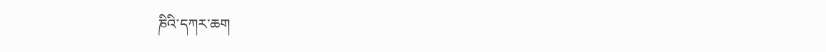ཎིའི་དཀར་ཆག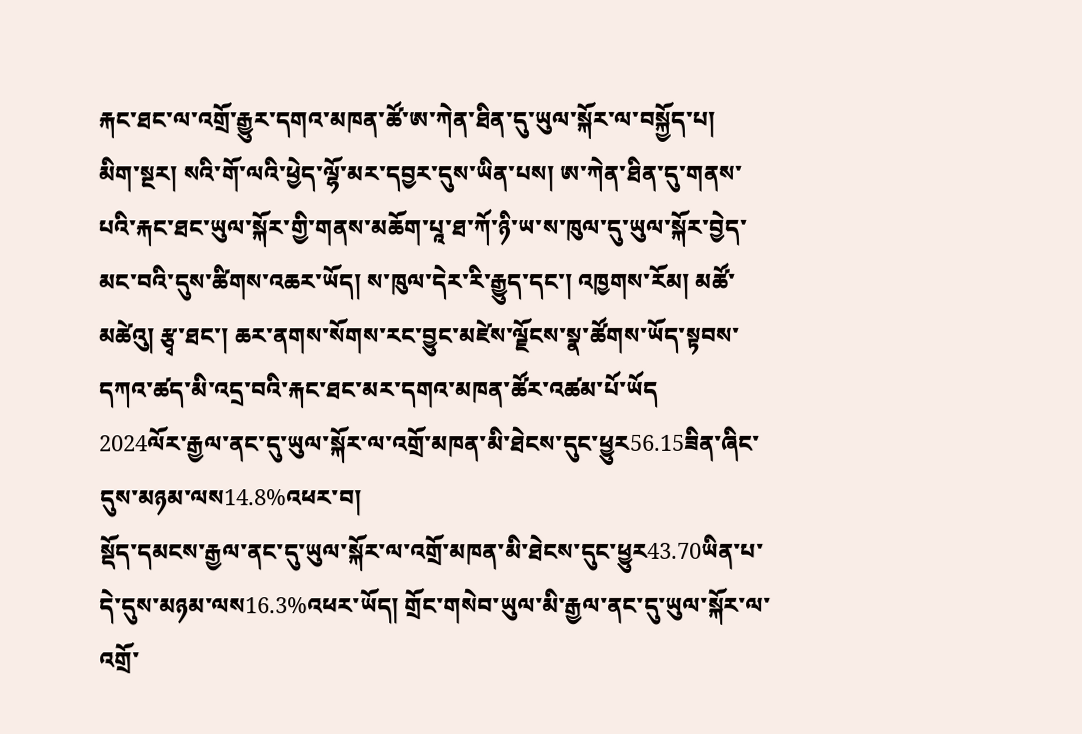རྐང་ཐང་ལ་འགྲོ་རྒྱུར་དགའ་མཁན་ཚོ་ཨ་ཀེན་ཐིན་དུ་ཡུལ་སྐོར་ལ་བསྐྱོད་པ།
མིག་སྔར། སའི་གོ་ལའི་ཕྱེད་ལྷོ་མར་དབྱར་དུས་ཡིན་པས། ཨ་ཀེན་ཐིན་དུ་གནས་པའི་རྐང་ཐང་ཡུལ་སྐོར་གྱི་གནས་མཆོག་པཱ་ཐ་ཀོ་ཉི་ཡ་ས་ཁུལ་དུ་ཡུལ་སྐོར་བྱེད་མང་བའི་དུས་ཚིགས་འཆར་ཡོད། ས་ཁུལ་དེར་རི་རྒྱུད་དང་། འཁྱགས་རོམ། མཚོ་མཚེའུ། རྩྭ་ཐང་། ཆར་ནགས་སོགས་རང་བྱུང་མཛེས་ལྗོངས་སྣ་ཚོགས་ཡོད་སྟབས་དཀའ་ཚད་མི་འདྲ་བའི་རྐང་ཐང་མར་དགའ་མཁན་ཚོར་འཚམ་པོ་ཡོད
2024ལོར་རྒྱལ་ནང་དུ་ཡུལ་སྐོར་ལ་འགྲོ་མཁན་མི་ཐེངས་དུང་ཕྱུར56.15ཟིན་ཞིང་དུས་མཉམ་ལས14.8%འཕར་བ།
སྡོད་དམངས་རྒྱལ་ནང་དུ་ཡུལ་སྐོར་ལ་འགྲོ་མཁན་མི་ཐེངས་དུང་ཕྱུར43.70ཡིན་པ་དེ་དུས་མཉམ་ལས16.3%འཕར་ཡོད། གྲོང་གསེབ་ཡུལ་མི་རྒྱལ་ནང་དུ་ཡུལ་སྐོར་ལ་འགྲོ་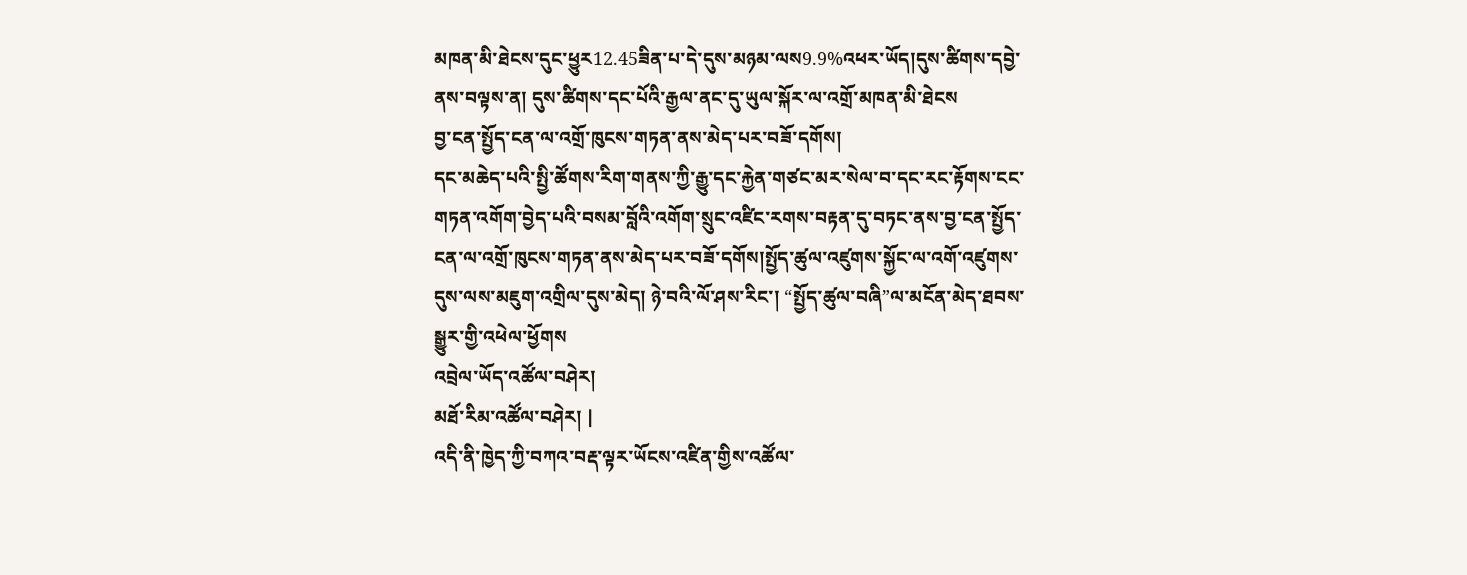མཁན་མི་ཐེངས་དུང་ཕྱུར12.45ཟིན་པ་དེ་དུས་མཉམ་ལས9.9%འཕར་ཡོད།དུས་ཚིགས་དབྱེ་ནས་བལྟས་ན། དུས་ཚིགས་དང་པོའི་རྒྱལ་ནང་དུ་ཡུལ་སྐོར་ལ་འགྲོ་མཁན་མི་ཐེངས
བྱ་ངན་སྤྱོད་ངན་ལ་འགྲོ་ཁུངས་གཏན་ནས་མེད་པར་བཟོ་དགོས།
དང་མཆེད་པའི་སྤྱི་ཚོགས་རིག་གནས་ཀྱི་རྒྱུ་དང་རྐྱེན་གཙང་མར་སེལ་བ་དང་རང་རྟོགས་ངང་གཏན་འགོག་བྱེད་པའི་བསམ་བློའི་འགོག་སྲུང་འཛིང་རགས་བརྟན་དུ་བཏང་ནས་བྱ་ངན་སྤྱོད་ངན་ལ་འགྲོ་ཁུངས་གཏན་ནས་མེད་པར་བཟོ་དགོས།སྤྱོད་ཚུལ་འཛུགས་སྐྱོང་ལ་འགོ་འཛུགས་དུས་ལས་མཇུག་འགྲིལ་དུས་མེད། ཉེ་བའི་ལོ་ཤས་རིང་། “སྤྱོད་ཚུལ་བཞི”ལ་མངོན་མེད་ཐབས་སྒྱུར་གྱི་འཕེལ་ཕྱོགས
འབྲེལ་ཡོད་འཚོལ་བཤེར།
མཐོ་རིམ་འཚོལ་བཤེར། |
འདི་ནི་ཁྱེད་ཀྱི་བཀའ་བརྡ་ལྟར་ཡོངས་འཛིན་གྱིས་འཚོལ་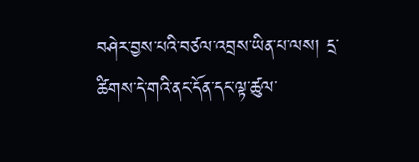བཤེར་བྱས་པའི་བཙལ་འབྲས་ཡིན་པ་ལས། དྲ་ཚིགས་དེ་གའི་ནང་དོན་དང་ལྟ་ཚུལ་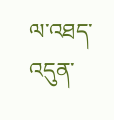ལ་འཐད་འདུན་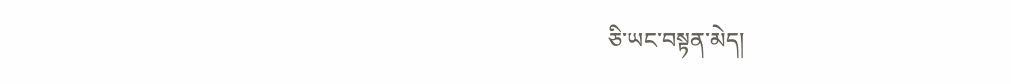ཅི་ཡང་བསྟན་མེད།